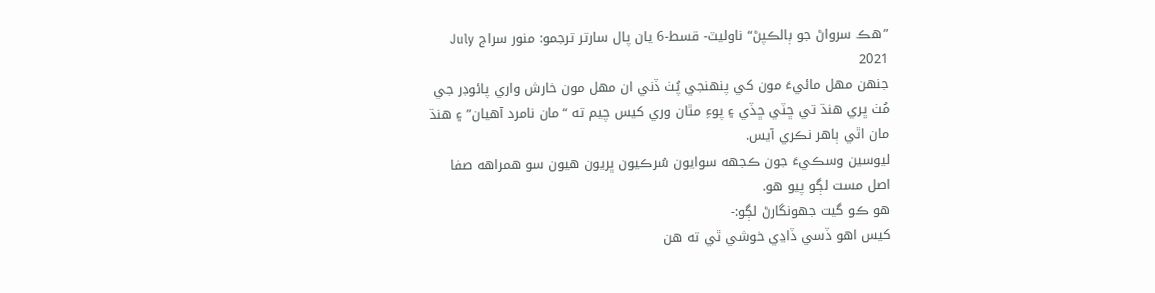”هڪ سرواڻ جو ٻالڪپڻ“ ناوليٽ- قسط-6 يان پال سارتر ترجمو: منور سراج July 2021
جنهن مهل مائيءَ مون کي پنهنجي پُٺ ڏني ان مهل مون خارش واري پائوڊر جي مُٺ ڀري هنڌ تي ڇٽي ڇڏي ۽ پوءِ مٿان وري کيس چيم ته “مان نامرد آهيان” ۽ هنڌ مان اٿي ٻاهر نڪري آيس.
ليوسين وسڪيءَ جون ڪجهه سوايون سُرڪيون ڀريون هيون سو همراهه صفا اصل مست لڳو پيو هو.
هو ڪو گيت جهونگارڻ لڳو:-
کيس اهو ڏسي ڏاڍي خوشي ٿي ته هن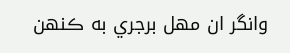وانگر ان مهل برجري به ڪنهن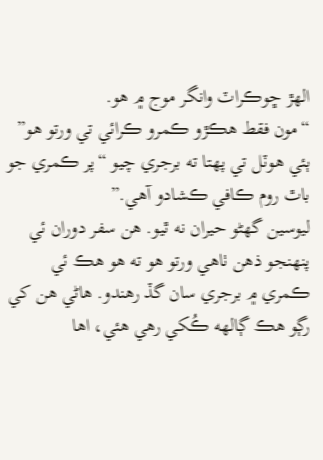الهڙ ڇوڪراٽ وانگر موج ۾ هو.
“مون فقط هڪڙو ڪمرو ڪرائي تي ورتو هو” ٻئي هوٽل تي پهتا ته برجري چيو “پر ڪمري جو باٿ روم ڪافي ڪشادو آهي.”
ليوسين گهڻو حيران نه ٿيو. هن سفر دوران ئي پنهنجو ذهن ٺاهي ورتو هو ته هو هڪ ئي ڪمري ۾ برجري سان گڏ رهندو. هاڻي هن کي رڳو هڪ ڳالهه ڪُکي رهي هئي، اها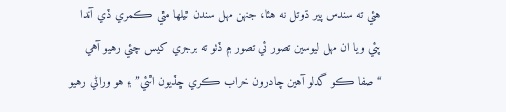هئي ته سندس پير ڌوتل نه هئا، جنهن مهل سندن ٿيلها مٿي ڪمري ڏي آندا پئي ويا ان مهل ليوسين تصور ئي تصور ۾ ڏٺو ته برجري کيس چئي رهيو آهي “صفا ڪو گدلو آهين چادرون خراب ڪري ڇڏيون اٿئي” ۽ هو وراڻي رهيو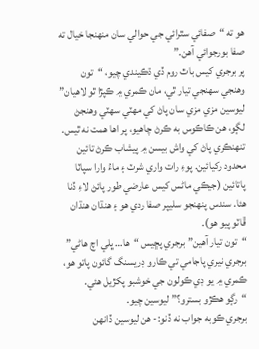هو ته “صفائي سٿرائي جي حوالي سان منهنجا خيال ته صفا بورجوائي آهن.”
پر برجري کيس باٿ روم ڏي ڌڪيندي چيو، “تون وهنجي سهنجي تيار ٿي، مان ڪمري ۾ ڪپڙا ٿو لاهيان”
ليوسين مزي مزي سان پاڻ کي مهٽي سهٽي وهنجڻ لڳو، هن ڪاڪوس به ڪرڻ چاهيو، پر اها همت نه ٿيس. تنهنڪري پاڻ کي واش بيسن ۾ پيشاب ڪرڻ تائين محدود رکيائين. پوءِ رات واري شرٽ ۽ ماءُ وارا سپاٽا پاتائين (جيڪي ماڻس کيس عارضي طور پائڻ لاءِ ڏنا هئا. سندس پنهنجو سليپر صفا ردي هو ۽ هنڌان هنڌان ڦاٽو پيو هو).
“تون تيار آهين” برجري پڇيس “ها… ڀلي اچ هاڻي”
برجري نيري پاجامي تي ڪارو ڊريسنگ گائون پاتو هو، ڪمري ۾ يو ڊي ڪولون جي خوشبو پکڙيل هئي.
“رڳو هڪڙو بسترو؟” ليوسين چيو.
برجري ڪوبه جواب نه ڏنو:- هن ليوسين ڏانهن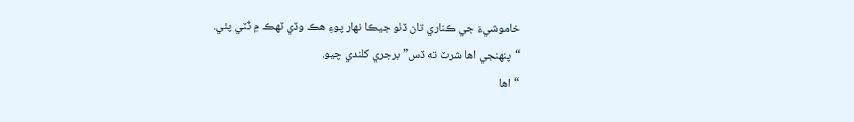خاموشيءَ جي ڪناري تان ڏٺو جيڪا نهار پوءِ هڪ وڏي ٽهڪ ۾ ٽُٽي پئي.
“پنهنجي اها شرٽ ته ڏس” برجري کلندي چيو.
“اها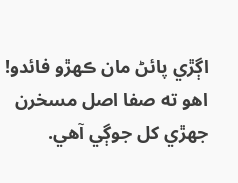اڳڙي پائڻ مان ڪهڙو فائدو! اهو ته صفا اصل مسخرن جهڙي کل جوڳي آهي.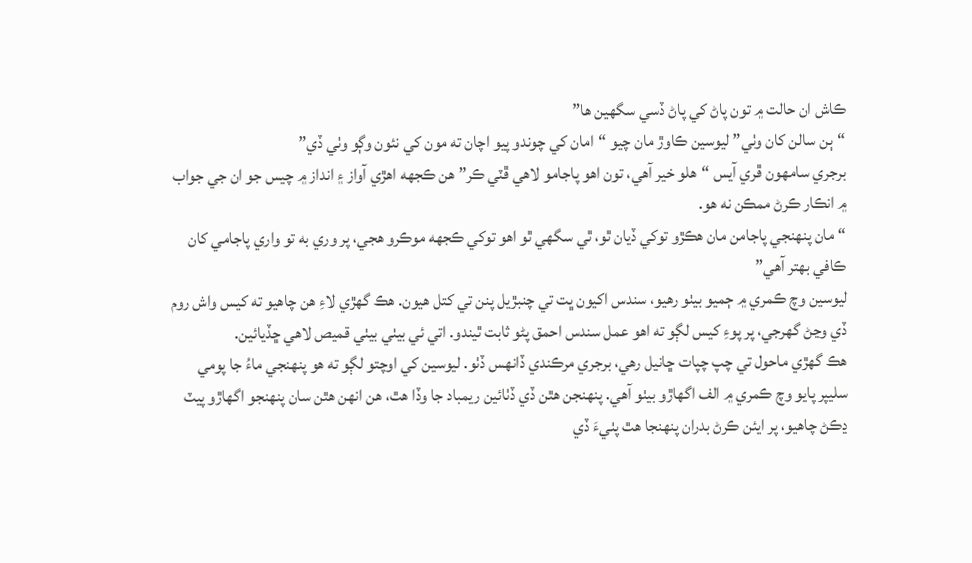ڪاش ان حالت ۾ تون پاڻ کي پاڻ ڏسي سگهين ها”
“ٻن سالن کان وٺي” ليوسين ڪاوڙ مان چيو “امان کي چوندو پيو اچان ته مون کي نئون وڳو وٺي ڏي”
برجري سامهون ڦري آيس “هلو خير آهي، تون اهو پاجامو لاهي ڦٽي ڪر” هن ڪجهه اهڙي آواز ۽ انداز ۾ چيس جو ان جي جواب ۾ انڪار ڪرڻ ممڪن نه هو.
“مان پنهنجي پاجامن مان هڪڙو توکي ڏيان ٿو، ٿي سگهي ٿو اهو توکي ڪجهه موڪرو هجي، پر وري به تو واري پاجامي کان ڪافي بهتر آهي”
ليوسين وچ ڪمري ۾ ڄميو بيٺو رهيو، سندس اکيون ڀت تي چنبڙيل پنن تي کتل هيون. هڪ گهڙي لاءِ هن چاهيو ته کيس واش روم ڏي وڃڻ گهرجي، پر پوءِ کيس لڳو ته اهو عمل سندس احمق پڻو ثابت ٿيندو. اتي ئي بيٺي بيٺي قميص لاهي ڇڏيائين.
هڪ گهڙي ماحول تي چپ چپات ڇانيل رهي، برجري مرڪندي ڏانهس ڏٺو. ليوسين کي اوچتو لڳو ته هو پنهنجي ماءُ جا پومي سليپر پايو وچ ڪمري ۾ الف اگهاڙو بيٺو آهي. پنهنجن هٿن ڏي ڏٺائين ريمباد جا وڏا هٿ، هن انهن هٿن سان پنهنجو اگهاڙو پيٽ ڍڪڻ چاهيو، پر ايئن ڪرڻ بدران پنهنجا هٿ پٺيءَ ڏي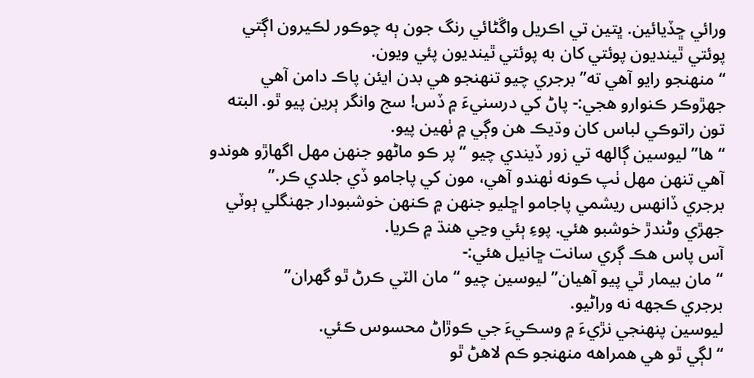ورائي ڇڏيائين. ڀتين تي اڪريل واڱڻائي رنگ جون ٻه چوڪور لڪيرون اڳتي پوئتي ٿينديون پوئتي کان به پوئتي ٿينديون پئي ويون.
“منهنجو رايو آهي ته” برجري چيو تنهنجو هي بدن ايئن پاڪ دامن آهي جهڙوڪر ڪنوارو هجي:- پاڻ کي درسنيءَ ۾ ڏس! سج وانگر ٻرين پيو ٿو. البته تون راتوڪي لباس کان وڌيڪ هن وڳي ۾ ٺهين پيو.
“ها” ليوسين ڳالهه تي زور ڏيندي چيو “پر ڪو ماڻهو جنهن مهل اگهاڙو هوندو آهي تنهن مهل ٺپ ڪونه ٺهندو آهي، مون کي پاجامو ڏي جلدي ڪر.”
برجري ڏانهس ريشمي پاجامو اڇليو جنهن ۾ ڪنهن خوشبودار جهنگلي ٻوٽي جهڙي وڻندڙ خوشبو هئي. پوءِ ٻئي وڃي هنڌ ۾ ڪريا.
آس پاس هڪ ڳري سانت ڇانيل هئي:-
“مان بيمار ٿي پيو آهيان” ليوسين چيو “مان الٽي ڪرڻ ٿو گهران”
برجري ڪجهه نه وراڻيو.
ليوسين پنهنجي نڙيءَ ۾ وسڪيءَ جي ڪوڙاڻ محسوس ڪئي.
“لڳي ٿو هي همراهه منهنجو ڪم لاهڻ ٿو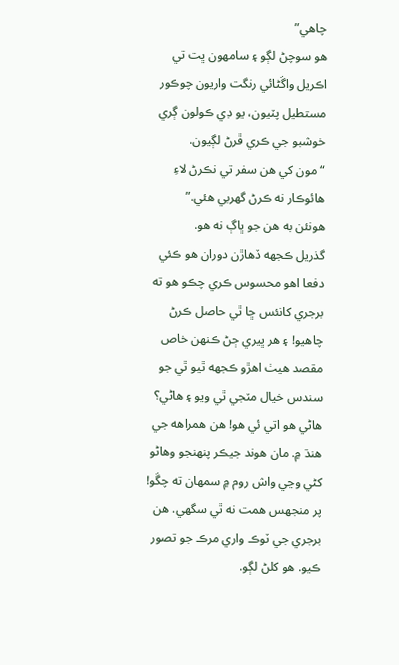چاهي”
هو سوچڻ لڳو ۽ سامهون ڀت تي اڪريل واڱڻائي رنگت واريون چوڪور مستطيل پٽيون، يو ڊي ڪولون ڳري خوشبو جي ڪري ڦرڻ لڳيون.
“مون کي هن سفر تي نڪرڻ لاءِ هائوڪار نه ڪرڻ گهربي هئي.”
هونئن به هن جو ڀاڳ نه هو.
گذريل ڪجهه ڏهاڙن دوران هو ڪئي دفعا اهو محسوس ڪري چڪو هو ته برجري کانئس ڇا ٿي حاصل ڪرڻ چاهيو! ۽ هر ڀيري ڄڻ ڪنهن خاص مقصد هيٺ اهڙو ڪجهه ٿيو ٿي جو سندس خيال مٽجي ٿي ويو ۽ هاڻي؟ هاڻي هو اتي ئي هو! هن همراهه جي هنڌ ۾. مان هوند جيڪر پنهنجو وهاڻو کڻي وڃي واش روم ۾ سمهان ته چڱو! پر منجهس همت نه ٿي سگهي. هن برجري جي ٽوڪ واري مرڪ جو تصور ڪيو. هو کلڻ لڳو.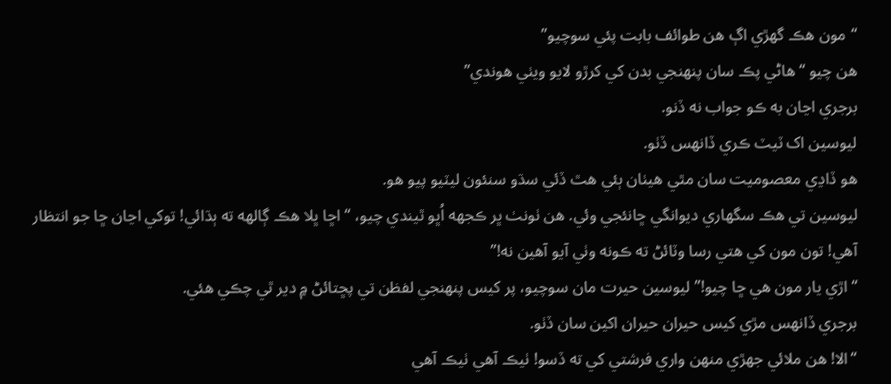“مون هڪ گهڙي اڳ هن طوائف بابت پئي سوچيو”
هن چيو “هاڻي پڪ سان پنهنجي بدن کي کرڙو لايو ويٺي هوندي”
برجري اڃان به ڪو جواب نه ڏنو.
ليوسين اک ٽيٽ ڪري ڏانهس ڏٺو.
هو ڏاڍي معصوميت سان مٿي هيٺان ٻئي هٿ ڏئي سڌو سنئون ليٽيو پيو هو.
ليوسين تي هڪ سگهاري ديوانگي ڇانئجي وئي. هن ٺونٺ ڀر ڪجهه اُڀو ٿيندي چيو، “اڇا ڀلا هڪ ڳالهه ته ٻڌائي! توکي اڃان ڇا جو انتظار آهي! تون مون کي هتي رسا وٽائڻ ته ڪونه وٺي آيو آهين نه!”
“اڙي يار مون هي ڇا چيو!” ليوسين حيرت مان سوچيو، پر کيس پنهنجي لفظن تي پڇتائڻ ۾ دير ٿي چڪي هئي.
برجري ڏانهس مڙي کيس حيران حيران اکين سان ڏٺو.
“الا! هن ملائي جهڙي منهن واري فرشتي کي ته ڏسو! ٺيڪ آهي ٺيڪ آهي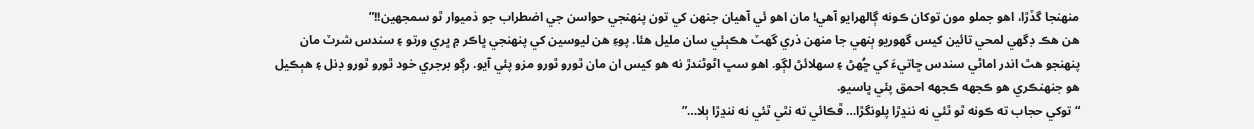منهنجا گڏڙا، اهو جملو مون توکان ڪونه ڳالهرايو آهي! مان اهو ئي آهيان جنهن کي تون پنهنجي حواسن جي اضطراب جو ذميوار ٿو سمجهين!!”
هن هڪ ڊگهي لمحي تائين کيس گهوريو ٻنهي جا منهن ذري گهٽ هڪٻئي سان مليل هئا. پوءِ هن ليوسين کي پنهنجي ڀاڪر ۾ ڀري ورتو ۽ سندس شرٽ مان پنهنجو هٿ اندر اماڻي سندس ڇاتيءَ کي ڇُهڻ ۽ سهلائڻ لڳو. اهو سڀ اڻوڻندڙ نه هو کيس ان مان ٿورو ٿورو مزو پئي آيو. رڳو برجري خود ٿورو ٿورو ڊنل ۽ هٻڪيل هو جنهنڪري هو ڪجهه ڪجهه احمق پئي ڀاسيو.
“توکي حجاب ته ڪونه ٿو ٿئي نه ننڍڙا پلونگڙا… ڦڪائي ته نٿي ٿئي نه ننڍڙا ٻلا…”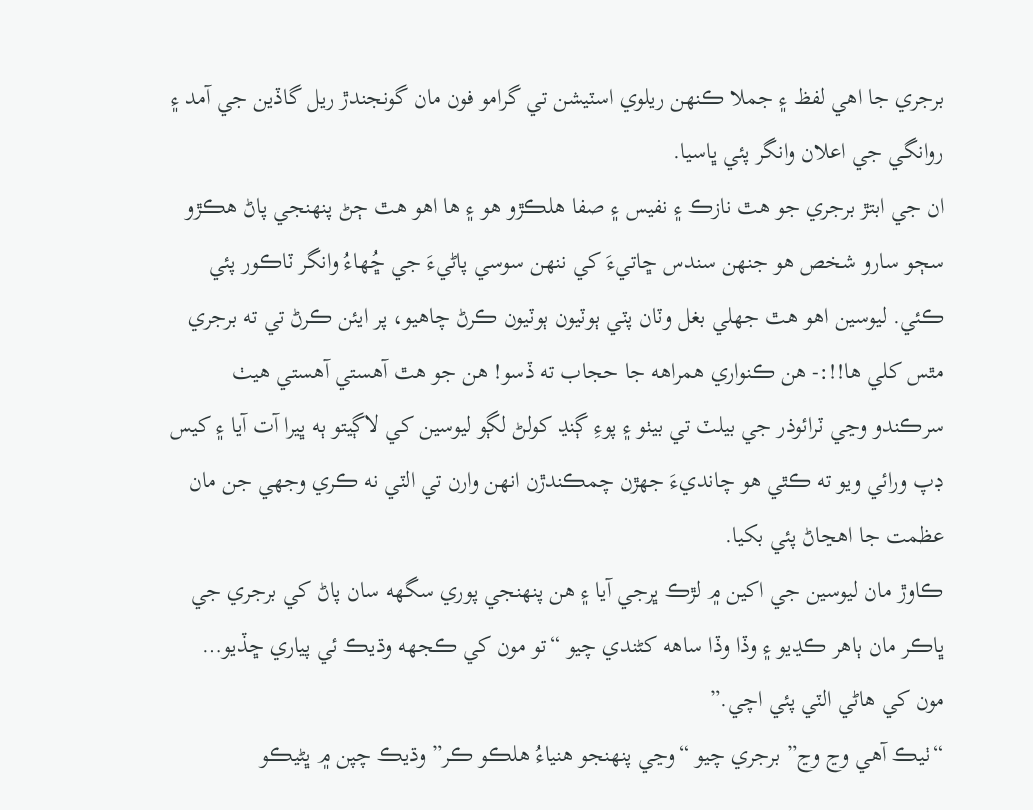برجري جا اهي لفظ ۽ جملا ڪنهن ريلوي اسٽيشن تي گرامو فون مان گونجندڙ ريل گاڏين جي آمد ۽ روانگي جي اعلان وانگر پئي ڀاسيا.
ان جي ابتڙ برجري جو هٿ نازڪ ۽ نفيس ۽ صفا هلڪڙو هو ۽ ها اهو هٿ ڄڻ پنهنجي پاڻ هڪڙو سڄو سارو شخص هو جنهن سندس ڇاتيءَ کي ننهن سوسي پاڻيءَ جي ڇُهاءُ وانگر ٽاڪور پئي ڪئي. ليوسين اهو هٿ جهلي بغل وٽان پٽي ٻوٽيون ٻوٽيون ڪرڻ چاهيو، پر ايئن ڪرڻ تي ته برجري مٿس کلي ها!!:- هن ڪنواري همراهه جا حجاب ته ڏسو! هن جو هٿ آهستي آهستي هيٺ سرڪندو وڃي ٽرائوذر جي بيلٽ تي بيٺو ۽ پوءِ ڳنڍ کولڻ لڳو ليوسين کي لاڳيتو ٻه ڀيرا آت آيا ۽ کيس ڊپ ورائي ويو ته ڪٿي هو چانديءَ جهڙن چمڪندڙن انهن وارن تي الٽي نه ڪري وجهي جن مان عظمت جا اهڃاڻ پئي بکيا.
ڪاوڙ مان ليوسين جي اکين ۾ لڙڪ ڀرجي آيا ۽ هن پنهنجي پوري سگهه سان پاڻ کي برجري جي ڀاڪر مان ٻاهر ڪڍيو ۽ وڏا وڏا ساهه کڻندي چيو “تو مون کي ڪجهه وڌيڪ ئي پياري ڇڏيو… مون کي هاڻي الٽي پئي اچي.”
“ٺيڪ آهي وڃ وڃ” برجري چيو “وڃي پنهنجو هنياءُ هلڪو ڪر” وڌيڪ چپن ۾ ڀڻيڪو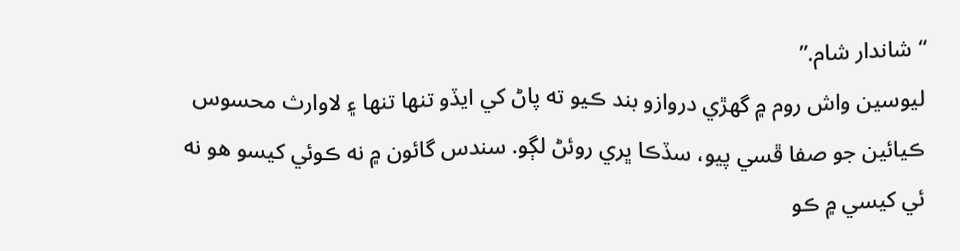“شاندار شام.”
ليوسين واش روم ۾ گهڙي دروازو بند ڪيو ته پاڻ کي ايڏو تنها تنها ۽ لاوارث محسوس ڪيائين جو صفا ڦسي پيو، سڏڪا ڀري روئڻ لڳو. سندس گائون ۾ نه ڪوئي کيسو هو نه ئي کيسي ۾ ڪو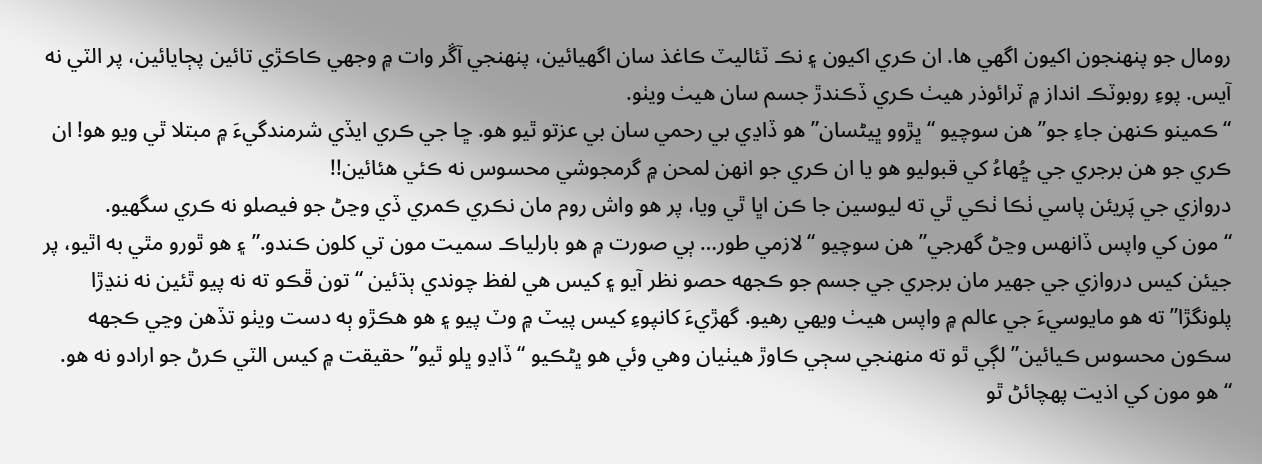رومال جو پنهنجون اکيون اگهي ها. ان ڪري اکيون ۽ نڪ ٽئاليٽ ڪاغذ سان اگهيائين، پنهنجي آڱر وات ۾ وجهي ڪاڪڙي تائين پڄايائين، پر الٽي نه آيس. پوءِ روبوٽڪ انداز ۾ ٽرائوذر هيٺ ڪري ڏڪندڙ جسم سان هيٺ ويٺو.
“ڪمينو ڪنهن جاءِ جو” هن سوچيو “ڀڙوو ڀيڻسان” هو ڏاڍي بي رحمي سان بي عزتو ٿيو هو. ڇا جي ڪري ايڏي شرمندگيءَ ۾ مبتلا ٿي ويو هو! ان ڪري جو هن برجري جي ڇُهاءُ کي قبوليو هو يا ان ڪري جو انهن لمحن ۾ گرمجوشي محسوس نه ڪئي هئائين!!
دروازي جي پَريئن پاسي ٺڪا ٺڪي ٿي ته ليوسين جا ڪن اڀا ٿي ويا، پر هو واش روم مان نڪري ڪمري ڏي وڃڻ جو فيصلو نه ڪري سگهيو.
“مون کي واپس ڏانهس وڃڻ گهرجي” هن سوچيو “لازمي طور… ٻي صورت ۾ هو بارلياڪ سميت مون تي کلون ڪندو.” ۽ هو ٿورو مٿي به اٿيو، پر جيئن کيس دروازي جي جهير مان برجري جي جسم جو ڪجهه حصو نظر آيو ۽ کيس هي لفظ چوندي ٻڌئين “تون ڦڪو ته نه پيو ٿئين نه ننڍڙا پلونگڙا” ته هو مايوسيءَ جي عالم ۾ واپس هيٺ ويهي رهيو. گهڙيءَ کانپوءِ کيس پيٽ ۾ وٽ پيو ۽ هو هڪڙو ٻه دست ويٺو تڏهن وڃي ڪجهه سڪون محسوس ڪيائين” لڳي ٿو ته منهنجي سڄي ڪاوڙ هيٺيان وهي وئي هو ڀڻڪيو “ڏاڍو ڀلو ٿيو” حقيقت ۾ کيس الٽي ڪرڻ جو ارادو نه هو.
“هو مون کي اذيت پهچائڻ ٿو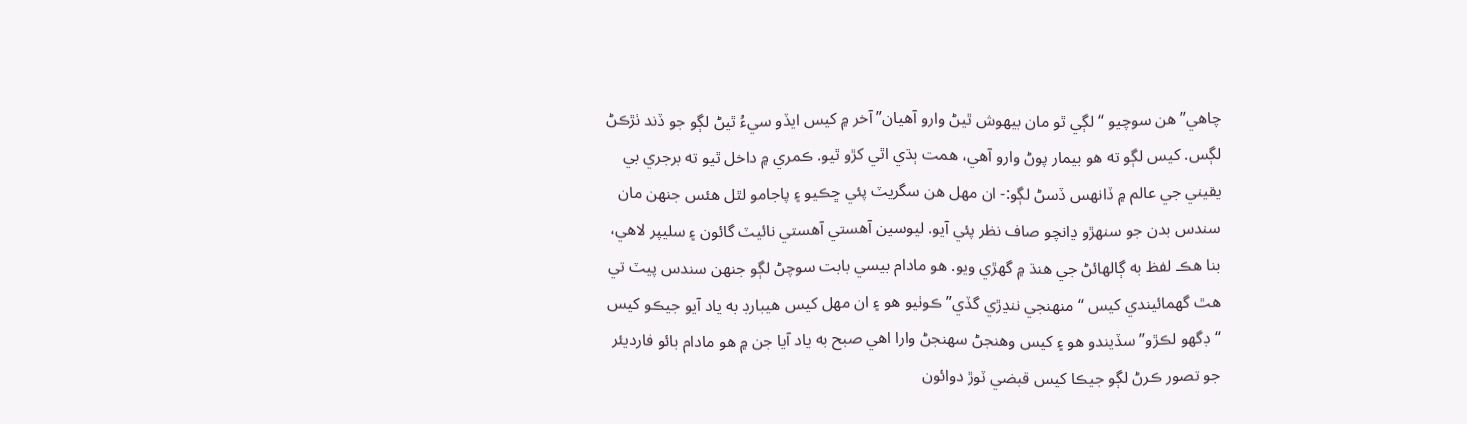چاهي” هن سوچيو “لڳي ٿو مان بيهوش ٿيڻ وارو آهيان” آخر ۾ کيس ايڏو سيءُ ٿيڻ لڳو جو ڏند ٺڙڪڻ لڳس. کيس لڳو ته هو بيمار پوڻ وارو آهي، همت ٻڌي اٿي کڙو ٿيو. ڪمري ۾ داخل ٿيو ته برجري بي يقيني جي عالم ۾ ڏانهس ڏسڻ لڳو:- ان مهل هن سگريٽ پئي ڇڪيو ۽ پاجامو لٿل هئس جنهن مان سندس بدن جو سنهڙو ڍانچو صاف نظر پئي آيو. ليوسين آهستي آهستي نائيٽ گائون ۽ سليپر لاهي، بنا هڪ لفظ به ڳالهائڻ جي هنڌ ۾ گهڙي ويو. هو مادام بيسي بابت سوچڻ لڳو جنهن سندس پيٽ تي هٿ گهمائيندي کيس “منهنجي ننڍڙي گڏي” ڪوٺيو هو ۽ ان مهل کيس هيبارڊ به ياد آيو جيڪو کيس “ڊگهو لڪڙو” سڏيندو هو ۽ کيس وهنجڻ سهنجڻ وارا اهي صبح به ياد آيا جن ۾ هو مادام بائو فارديئر جو تصور ڪرڻ لڳو جيڪا کيس قبضي ٽوڙ دوائون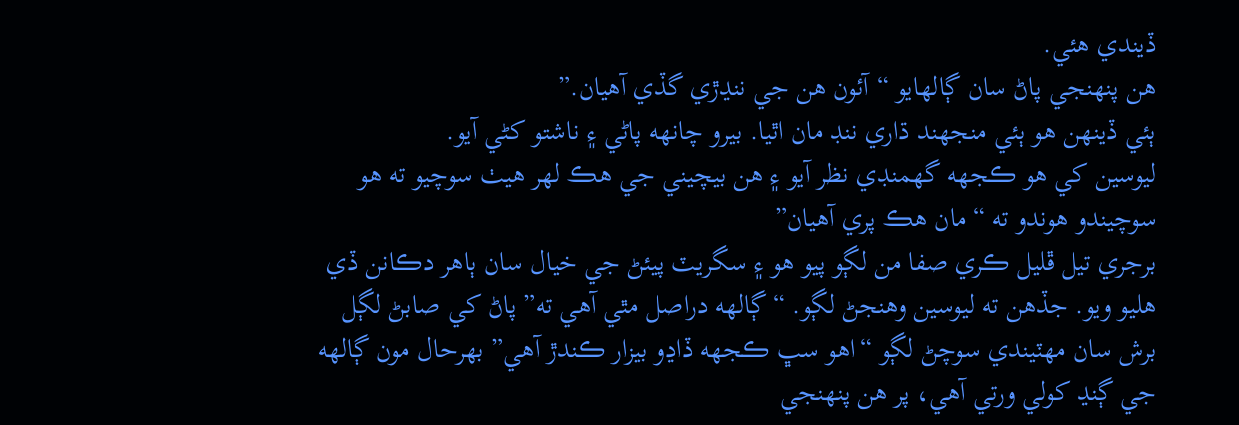ڏيندي هئي.
هن پنهنجي پاڻ سان ڳالهايو “آئون هن جي ننڍڙي گڏي آهيان.”
ٻئي ڏينهن هو ٻئي منجهند ڌاري ننڊ مان اٿيا. بيرو چانهه پاڻي ۽ ناشتو کڻي آيو.
ليوسين کي هو ڪجهه گهمنڊي نظر آيو ۽ هن بيچيني جي هڪ لهر هيٺ سوچيو ته هو سوچيندو هوندو ته “مان هڪ پري آهيان”
برجري تيل ڦليل ڪري صفا من لڳو پيو هو ۽ سگريٽ پيئڻ جي خيال سان ٻاهر دڪانن ڏي هليو ويو. جڏهن ته ليوسين وهنجڻ لڳو. “ڳالهه دراصل مٿي آهي ته” پاڻ کي صابڻ لڳل برش سان مهٽيندي سوچڻ لڳو “اهو سڀ ڪجهه ڏاڍو بيزار ڪندڙ آهي” بهرحال مون ڳالهه جي ڳنڍ کولي ورتي آهي، پر هن پنهنجي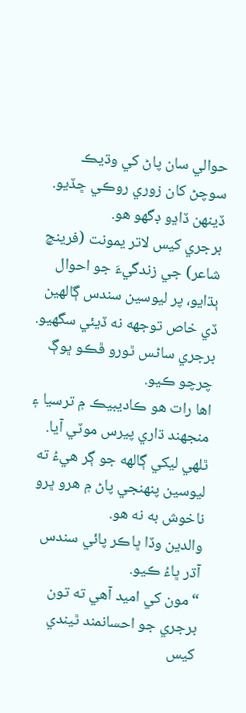حوالي سان پاڻ کي وڌيڪ سوچڻ کان زوري روڪي ڇڏيو. ڏينهن ڏاڍو ڊگهو هو.
برجري کيس لاتر يمونت (فرينچ شاعر) جي زندگيءَ جو احوال ٻڌايو، پر ليوسين سندس ڳالهين ڏي خاص توجهه نه ڏيئي سگهيو.
برجري ساڻس ٿورو ڦڪو ڀوڳ چرچو ڪيو.
اها رات هو ڪاديبيڪ ۾ ترسيا ۽ منجهند ڌاري پيرس موٽي آيا.
ٿلهي ليکي ڳالهه جو ڳر هيءُ ته ليوسين پنهنجي پاڻ ۾ هرو ڀرو ناخوش به نه هو.
والدين وڏا ڀاڪر پائي سندس آڌر ڀاءُ ڪيو.
“مون کي اميد آهي ته تون برجري جو احسانمند ٿيندي کيس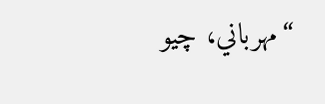“مهرباني، چيو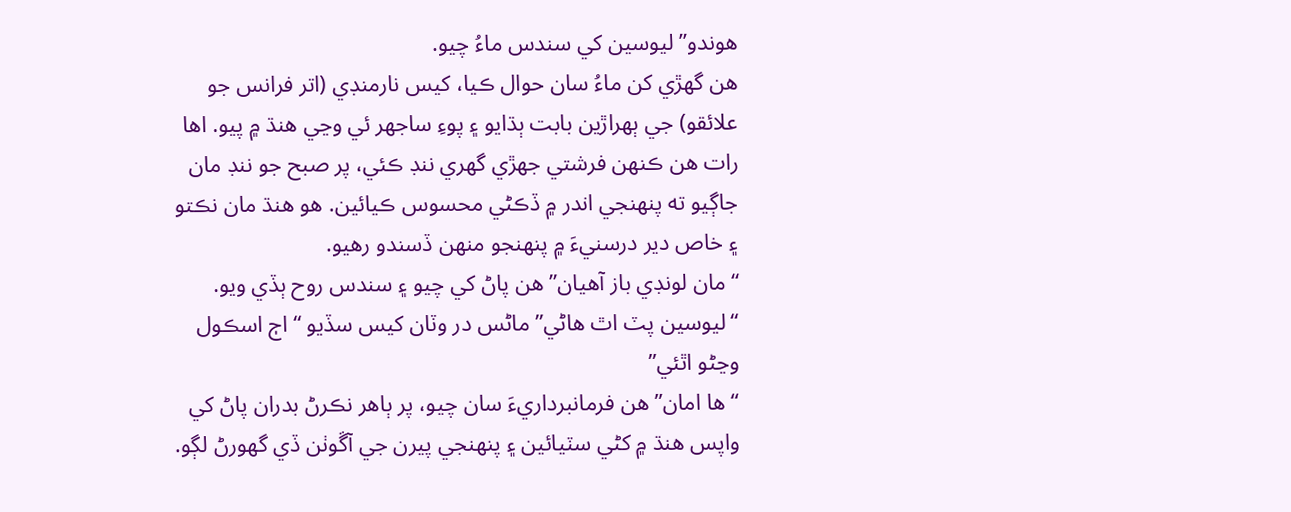هوندو” ليوسين کي سندس ماءُ چيو.
هن گهڙي کن ماءُ سان حوال ڪيا، کيس نارمنڊي (اتر فرانس جو علائقو) جي ٻهراڙين بابت ٻڌايو ۽ پوءِ ساجهر ئي وڃي هنڌ ۾ پيو. اها رات هن ڪنهن فرشتي جهڙي گهري ننڊ ڪئي، پر صبح جو ننڊ مان جاڳيو ته پنهنجي اندر ۾ ڏڪڻي محسوس ڪيائين. هو هنڌ مان نڪتو ۽ خاص دير درسنيءَ ۾ پنهنجو منهن ڏسندو رهيو.
“مان لونڊي باز آهيان” هن پاڻ کي چيو ۽ سندس روح ٻڏي ويو.
“ليوسين پٽ اٿ هاڻي” ماڻس در وٽان کيس سڏيو “اڄ اسڪول وڃڻو اٿئي”
“ها امان” هن فرمانبرداريءَ سان چيو، پر ٻاهر نڪرڻ بدران پاڻ کي واپس هنڌ ۾ کڻي سٽيائين ۽ پنهنجي پيرن جي آڱوٺن ڏي گهورڻ لڳو.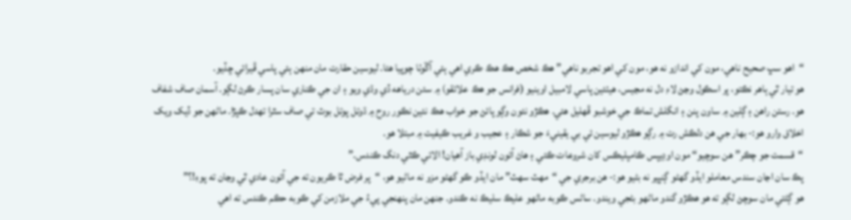“اهو سڀ صحيح ناهي، مون کي اندازو نه هو، مون کي اهو تجربو ناهي” هڪ شخص هڪ هڪ ڪري اهي ٻئي آڱوٺا چوپيا هئا. ليوسين حقارت مان منهن ٻئي پاسي ڦيرائي ڇڏيو.
هو تيار ٿي ٻاهر نڪتو، پر اسڪول وڃڻ لاءِ دل نه مڃيس، هيٺئين پاسي لامبيل اوينيو (فرانس جو هڪ علائقو) ۾ سئن درياهه ڏي وڌي ويو ۽ ان جي ڪناري سان پسار ڪرڻ لڳو. آسمان صاف شفاف هو. رستن راهن ۽ ڳلين ۾ ساون پنن ۽ انگلش تماڪ جي خوشبو ڦهليل هئي. هڪڙو نئون وڳو پائڻ جو خواب هڪ نئين نڪور روح ۾ ڌوتل پوتل بوٽ تي صاف سٿرا تهدل ڪپڙا. ماڻهن جو ڏيک ويک اخلاق وارو هو:- بهار جي هن دلڪش رت ۾ رڳو هڪڙو ليوسين ئي بي يقينيءَ جو شڪار ۽ عجيب و غريب ڪيفيت ۾ مبتلا هو.
“قسمت جو چڪر” هن سوچيو“ مون اوڊيپس ڪامپليڪس کان شروعات ڪئي ۽ هاڻ آئون لونڊي باز آهيان! الائي ڪٿي دنگ ڪندس.”
پڪ سان اڃان سندس معاملو ايڏو گهڻو ڳنڀير نه بڻيو هو:- هن برجري جي “مهٽ سهٽ” مان ايڏو ڪو گهڻو مزو نه ماڻيو هو، “پر فرض ٿا ڪريون ته جي آئون عادي ٿي وڃان ته پوءِ!؟”
هو ڳڻتي مان سوچڻ لڳو ته هو هڪڙو گندو ماڻهو بڻجي ويندو. ساڻس ڪوبه ماڻهو عليڪ سليڪ نه ڪندو. جنهن مان پنهنجي پيءُ جي ملازمن کي ڪوبه حڪم ڪندس ته اهي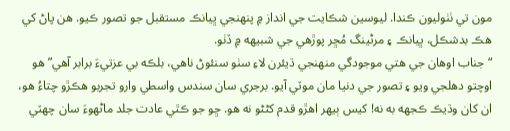مون تي ٺٺوليون ڪندا. ليوسين شڪايت جي انداز ۾ پنهنجي ڀيانڪ مستقبل جو تصور ڪيو. هن پاڻ کي هڪ بدشڪل، ڀيانڪ ۽ مرڻينگ مُڇر پوڙهي جي شبيهه ۾ ڏٺو.
“جناب اوهان جي هتي موجودگي منهنجي ڌيئرن لاءِ سٺو سنئوڻ ناهي، بلڪه بي عزتيءَ برابر آهي” هو اوچتو دهلجي ويو ۽ تصور جي دنيا مان موٽي آيو. برجري سان سندس واسطي وارو تجربو هڪڙو چتاءُ هو، ان کان وڌيڪ ڪجهه به نه! کيس ٻيهر اهڙو قدم کڻڻو نه هو. ڇو جو ڪٿي عادت جلد ماڻهوءَ سان چهٽي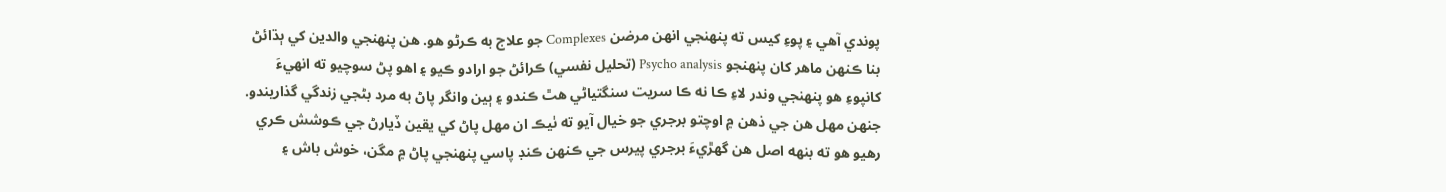پوندي آهي ۽ پوءِ کيس ته پنهنجي انهن مرضن Complexes جو علاج به ڪرڻو هو. هن پنهنجي والدين کي ٻڌائڻ بنا ڪنهن ماهر کان پنهنجو Psycho analysis (تحليل نفسي) ڪرائڻ جو ارادو ڪيو ۽ اهو پڻ سوچيو ته انهيءَ کانپوءِ هو پنهنجي وندر لاءِ ڪا نه ڪا سريت سنگتياڻي هٿ ڪندو ۽ ٻين وانگر پاڻ به مرد بڻجي زندگي گذاريندو. جنهن مهل هن جي ذهن ۾ اوچتو برجري جو خيال آيو ته ٺيڪ ان مهل پاڻ کي يقين ڏيارڻ جي ڪوشش ڪري رهيو هو ته بنهه اصل هن گهڙيءَ برجري پيرس جي ڪنهن ڪنڊ پاسي پنهنجي پاڻ ۾ مگن، خوش باش ۽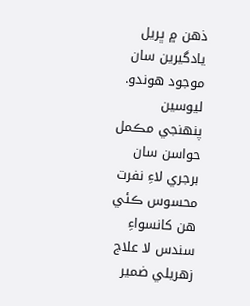ذهن ۾ ڀريل يادگيرين سان موجود هوندو.
ليوسين پنهنجي مڪمل حواسن سان برجري لاءِ نفرت محسوس ڪئي هن کانسواءِ سندس لا علاج زهريلي ضمير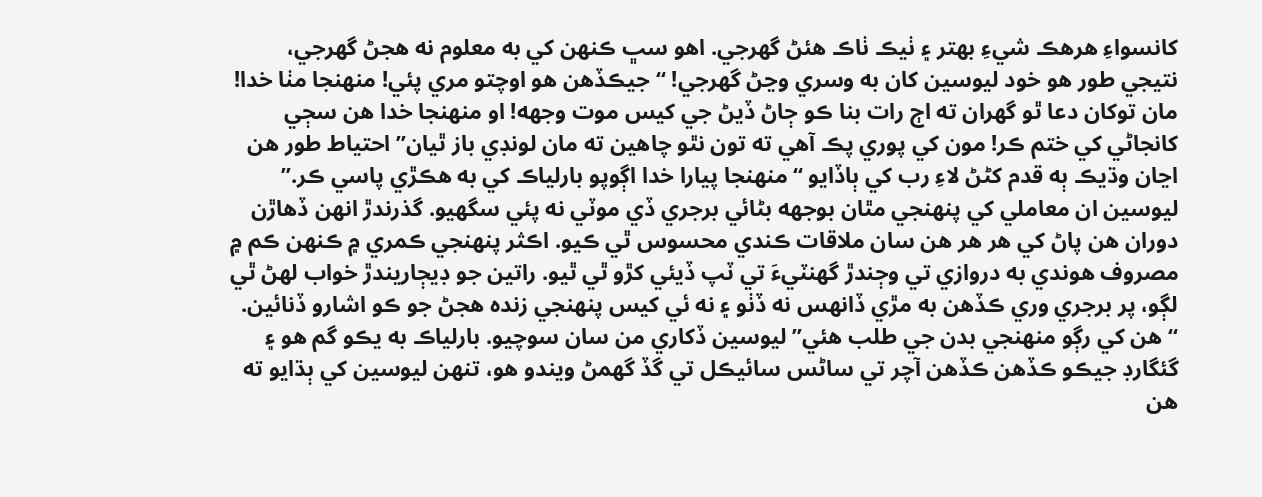کانسواءِ هرهڪ شيءِ بهتر ۽ ٺيڪ ٺاڪ هئڻ گهرجي. اهو سڀ ڪنهن کي به معلوم نه هجڻ گهرجي، نتيجي طور هو خود ليوسين کان به وسري وڃڻ گهرجي! “جيڪڏهن هو اوچتو مري پئي! منهنجا مٺا خدا! مان توکان دعا ٿو گهران ته اڄ رات بنا ڪو ڄاڻ ڏيڻ جي کيس موت وجهه! او منهنجا خدا هن سڄي کانجاڻي کي ختم ڪر! مون کي پوري پڪ آهي ته تون نٿو چاهين ته مان لونڊي باز ٿيان” احتياط طور هن اڃان وڌيڪ ٻه قدم کڻڻ لاءِ رب کي ٻاڏايو “منهنجا پيارا خدا اڳوپو بارلياڪ کي به هڪڙي پاسي ڪر.”
ليوسين ان معاملي کي پنهنجي مٿان بوجهه بڻائي برجري ڏي موٽي نه پئي سگهيو. گذرندڙ انهن ڏهاڙن دوران هن پاڻ کي هر هر هن سان ملاقات ڪندي محسوس ٿي ڪيو. اڪثر پنهنجي ڪمري ۾ ڪنهن ڪم ۾ مصروف هوندي به دروازي تي وڄندڙ گهنٽيءَ تي ٽپ ڏيئي کڙو ٿي ٿيو. راتين جو ڊيڄاريندڙ خواب لهڻ ٿي لڳو، پر برجري وري ڪڏهن به مڙي ڏانهس نه ڏٺو ۽ نه ئي کيس پنهنجي زنده هجڻ جو ڪو اشارو ڏنائين.
“هن کي رڳو منهنجي بدن جي طلب هئي” ليوسين ڏکاري من سان سوچيو. بارلياڪ به يڪو گم هو ۽ گئگارڊ جيڪو ڪڏهن ڪڏهن آچر تي ساڻس سائيڪل تي گڏ گهمڻ ويندو هو، تنهن ليوسين کي ٻڌايو ته هن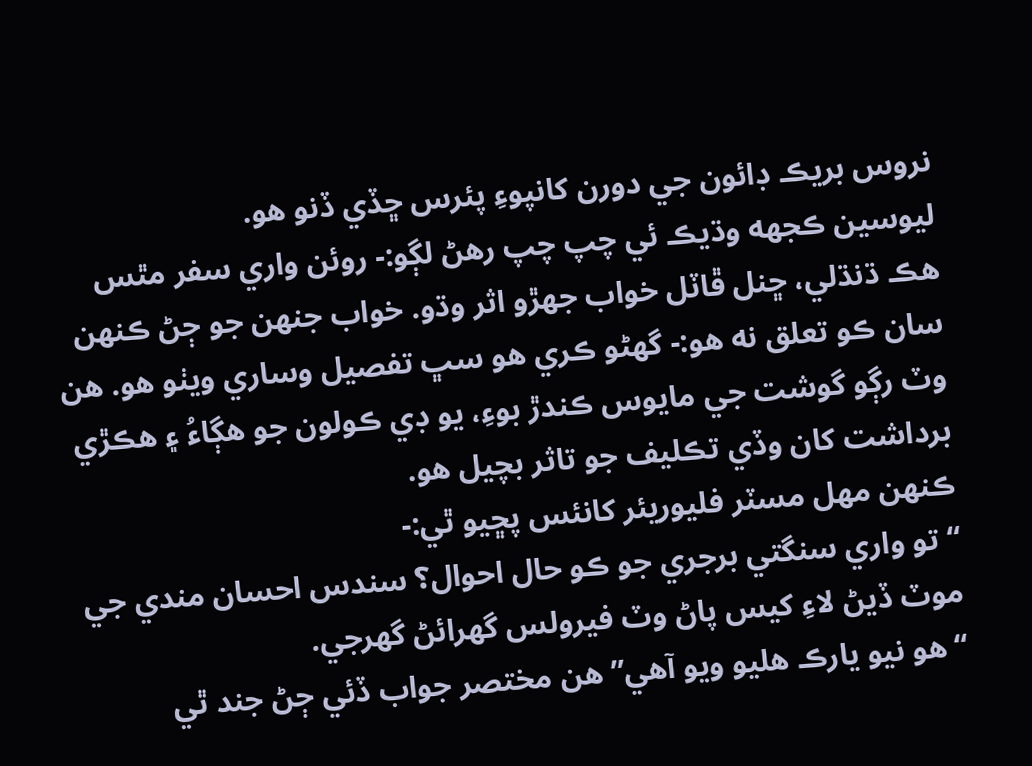نروس بريڪ ڊائون جي دورن کانپوءِ پئرس ڇڏي ڏنو هو.
ليوسين ڪجهه وڌيڪ ئي چپ چپ رهڻ لڳو:- روئن واري سفر مٿس هڪ ڌنڌلي، ڇنل ڦاٽل خواب جهڙو اثر وڌو. خواب جنهن جو ڄڻ ڪنهن سان ڪو تعلق نه هو:- گهڻو ڪري هو سڀ تفصيل وساري ويٺو هو. هن وٽ رڳو گوشت جي مايوس ڪندڙ بوءِ، يو ڊي ڪولون جو هڳاءُ ۽ هڪڙي برداشت کان وڏي تڪليف جو تاثر بچيل هو.
ڪنهن مهل مسٽر فليوريئر کانئس پڇيو ٿي:-
“تو واري سنگتي برجري جو ڪو حال احوال؟ سندس احسان مندي جي موٽ ڏيڻ لاءِ کيس پاڻ وٽ فيرولس گهرائڻ گهرجي.
“هو نيو يارڪ هليو ويو آهي” هن مختصر جواب ڏئي ڄڻ جند ٿي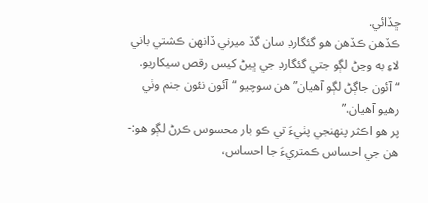ڇڏائي.
ڪڏهن ڪڏهن هو گئگارڊ سان گڏ ميرني ڏانهن ڪشتي باني لاءِ به وڃڻ لڳو جتي گئگارڊ جي ڀيڻ کيس رقص سيکاريو.
“آئون جاڳڻ لڳو آهيان” هن سوچيو “آئون نئون جنم وٺي رهيو آهيان.”
پر هو اڪثر پنهنجي پٺيءَ تي ڪو بار محسوس ڪرڻ لڳو هو:- هن جي احساس ڪمتريءَ جا احساس،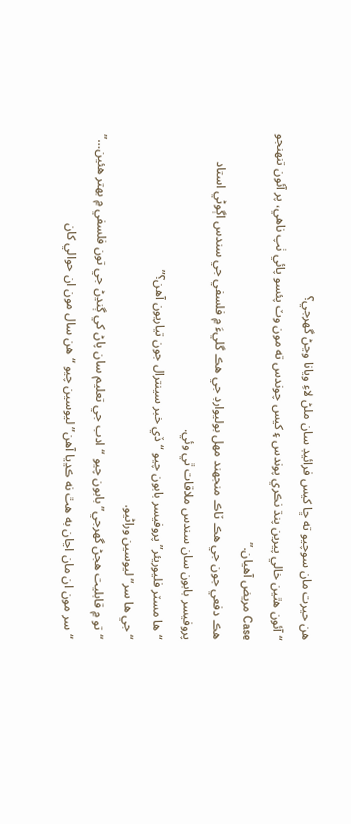هن حيرت مان سوچيو ته ڇا کيس فرائيڊ سان ملڻ لاءِ ويانا وڃڻ گهرجي؟
“آئون هٿين خالي پيرين پنڌ نڪري پوندس ۽ کيس چوندس ته مون وٽ پئسو پائي ٺپ ناهي، پر آئون تنهنجو Case مريض آهيان.”
هڪ دفعي جون جي هڪ ٽاڪ منجهند مهل بوليوارڊ جي هڪ گليءَ ۾ فلسفي جي سندس اڳوڻي استاد پروفيسر بابون سان سندس ملاقات ٿي وئي.
“ها مسٽر فليوريئر” پروفيسر بابون چيو “ڏي خبر سينترال جون تياريون آهن؟”
“جي ها سر” ليوسين وراڻيو.
“تو ۾ قابليت هجڻ گهرجي” بابون چيو “ادب جي تعليم سان پاڻ کي ڳنڍڻ جي تون فلسفي ۾ بهتر هئين…”
“سر مون ان مان اڃان به هٿ نه ڪڍيا آهن” ليوسين چيو “هن سال مون ان حوالي کان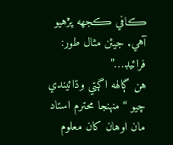ڪافي ڪجهه پڙهيو آهي. جيئن مثال طور: فرائيڊ…”
هن ڳالهه اڳتي وڌائيندي چيو “منهنجا محترم استاد مان اوهان کان معلوم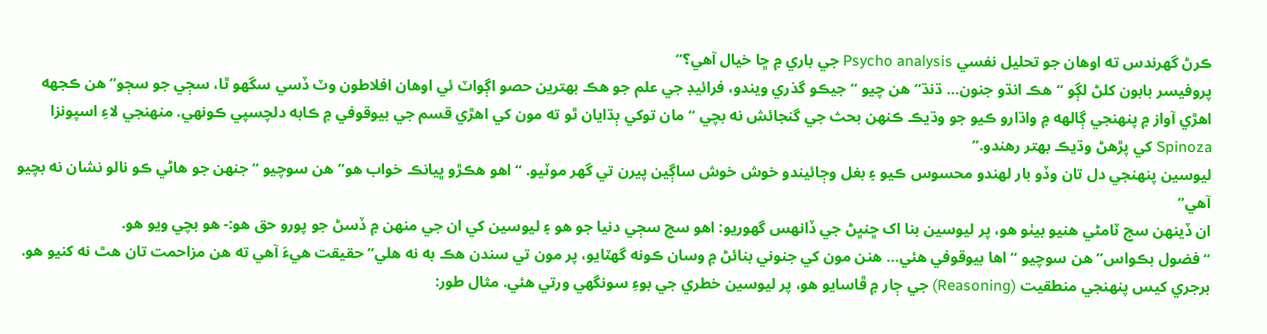ڪرڻ گهرندس ته اوهان جو تحليل نفسي Psycho analysis جي باري ۾ ڇا خيال آهي؟”
پروفيسر بابون کلڻ لڳو “هڪ انڌو جنون… ڌنڌ” هن چيو “جيڪو گذري ويندو، فرائيڊ جي علم جو هڪ بهترين حصو اڳواٽ ئي اوهان افلاطون وٽ ڏسي سگهو ٿا، سڄي جو سڄو” هن ڪجهه اهڙي آواز ۾ پنهنجي ڳالهه ۾ واڌارو ڪيو جو وڌيڪ ڪنهن بحث جي گنجائش نه بچي “مان توکي ٻڌايان ٿو ته مون کي اهڙي قسم جي بيوقوفي ۾ ڪابه دلچسپي ڪونهي. منهنجي لاءِ اسپونزا Spinoza کي پڙهڻ وڌيڪ بهتر رهندو.”
ليوسين پنهنجي دل تان وڏو بار لهندو محسوس ڪيو ۽ بغل وڄائيندو خوش خوش ساڳين پيرن تي گهر موٽيو. “اهو هڪڙو ڀيانڪ خواب هو” هن سوچيو “جنهن جو هاڻي ڪو نالو نشان نه بچيو آهي”
ان ڏينهن سج ٽامڻي هنيو بيٺو هو، پر ليوسين بنا اک ڇنڀڻ جي ڏانهس گهوريو: اهو سج سڄي دنيا جو هو ۽ ليوسين کي ان جي منهن ۾ ڏسڻ جو پورو حق هو:- هو بچي ويو هو.
“فضول بڪواس” هن سوچيو “اها بيوقوفي هئي… هنن مون کي جنوني بنائڻ ۾ وسان ڪونه گهٽايو، پر مون تي سندن هڪ به نه هلي” حقيقت هيءَ آهي ته هن مزاحمت تان هٿ نه کنيو هو. برجري کيس پنهنجي منطقيت (Reasoning) جي ڄار ۾ ڦاسايو هو، پر ليوسين خطري جي بوءِ سونگهي ورتي هئي. مثال طور: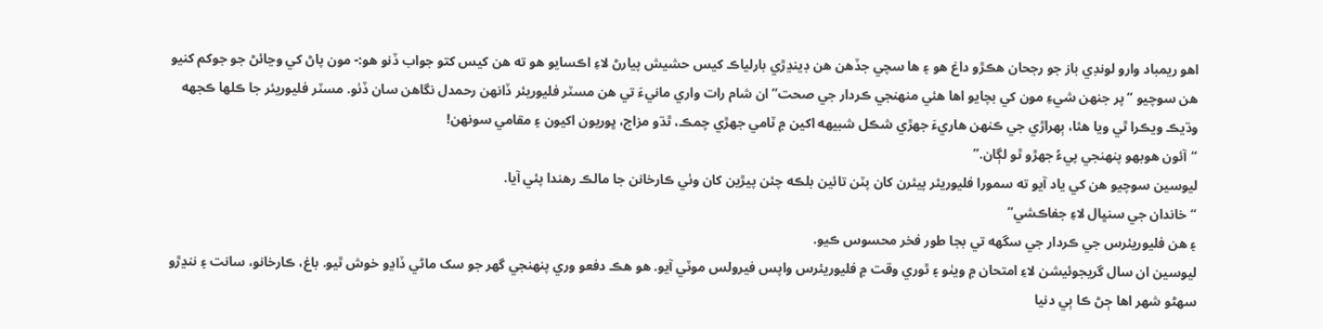اهو ريمباد وارو لونڊي باز جو رجحان هڪڙو داغ هو ۽ ها سچي جڏهن هن ڊينڍڙي بارلياڪ کيس حشيش پيارڻ لاءِ اڪسايو هو ته هن کيس کتو جواب ڏنو هو:- مون پاڻ کي وڃائڻ جو جوکم کنيو هن سوچيو “پر جنهن شيءِ مون کي بچايو اها هئي منهنجي ڪردار جي صحت” ان شام رات واري مانيءَ تي هن مسٽر فليوريئر ڏانهن رحمدل نگاهن سان ڏٺو. مسٽر فليوريئر جا ڪلها ڪجهه وڌيڪ ويڪرا ٿي ويا هئا، ٻهراڙي جي ڪنهن هاريءَ جهڙي شڪل شبيهه اکين ۾ ٽامي جهڙي چمڪ، ٿڌو مزاج، ڀوريون اکيون ۽ مقامي سونهن!
“آئون هوبهو پنهنجي پيءُ جهڙو ٿو لڳان.”
ليوسين سوچيو هن کي ياد آيو ته سمورا فليوريئر پيئرن کان پٽن تائين بلڪه چئن پيڙين کان وٺي ڪارخانن جا مالڪ رهندا پئي آيا.
“خاندان جي سنڀال لاءِ جفاڪشي”
۽ هن فليوريئرس جي ڪردار جي سگهه تي بجا طور فخر محسوس ڪيو.
ليوسين ان سال گريجوئيشن لاءِ امتحان ۾ ويٺو ۽ ٿوري وقت ۾ فليوريئرس واپس فيرولس موٽي آيو. هو هڪ دفعو وري پنهنجي گهر جو سک ماڻي ڏاڍو خوش ٿيو. باغ، ڪارخانو، سانت ۽ ننڍڙو سهڻو شهر اها ڄڻ ڪا ٻي دنيا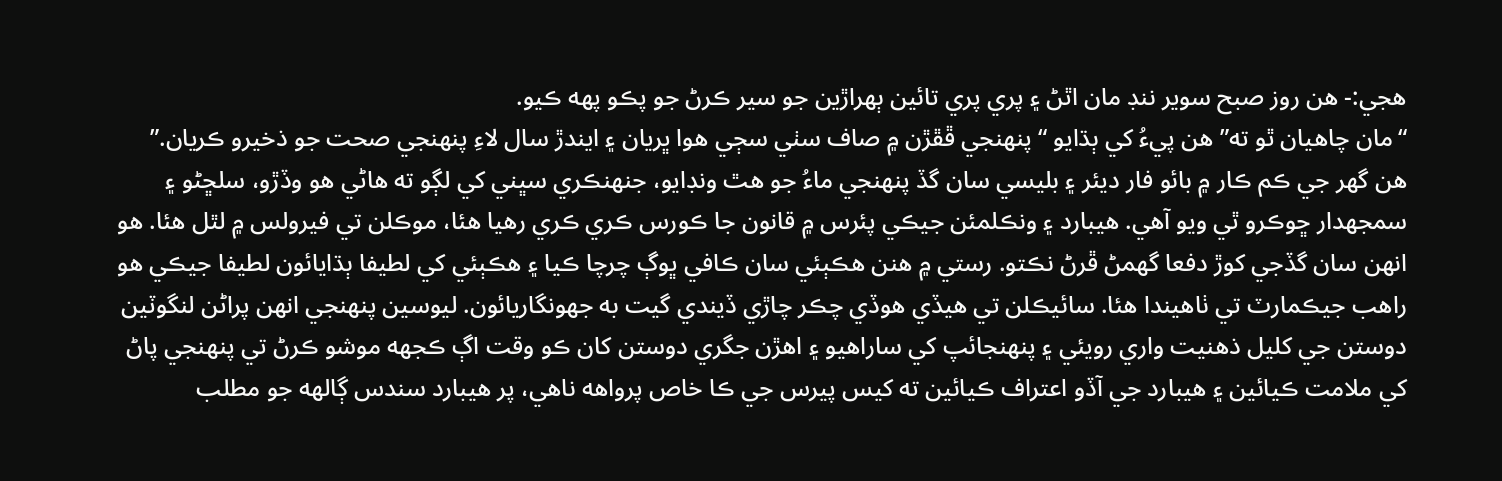هجي:- هن روز صبح سوير ننڊ مان اٿڻ ۽ پري پري تائين ٻهراڙين جو سير ڪرڻ جو پڪو پهه ڪيو.
“مان چاهيان ٿو ته” هن پيءُ کي ٻڌايو “پنهنجي ڦڦڙن ۾ صاف سٺي سڄي هوا ڀريان ۽ ايندڙ سال لاءِ پنهنجي صحت جو ذخيرو ڪريان.”
هن گهر جي ڪم ڪار ۾ بائو فار ديئر ۽ بليسي سان گڏ پنهنجي ماءُ جو هٿ ونڊايو، جنهنڪري سڀني کي لڳو ته هاڻي هو وڏڙو، سلڇڻو ۽ سمجهدار ڇوڪرو ٿي ويو آهي. هيبارد ۽ ونڪلمئن جيڪي پئرس ۾ قانون جا ڪورس ڪري ڪري رهيا هئا، موڪلن تي فيرولس ۾ لٿل هئا. هو انهن سان گڏجي کوڙ دفعا گهمڻ ڦرڻ نڪتو. رستي ۾ هنن هڪٻئي سان ڪافي ڀوڳ چرچا ڪيا ۽ هڪٻئي کي لطيفا ٻڌايائون لطيفا جيڪي هو راهب جيڪمارٽ تي ٺاهيندا هئا. سائيڪلن تي هيڏي هوڏي چڪر چاڙي ڏيندي گيت به جهونگاريائون. ليوسين پنهنجي انهن پراڻن لنگوٽين دوستن جي کليل ذهنيت واري رويئي ۽ پنهنجائپ کي ساراهيو ۽ اهڙن جگري دوستن کان ڪو وقت اڳ ڪجهه موشو ڪرڻ تي پنهنجي پاڻ کي ملامت ڪيائين ۽ هيبارد جي آڏو اعتراف ڪيائين ته کيس پيرس جي ڪا خاص پرواهه ناهي، پر هيبارد سندس ڳالهه جو مطلب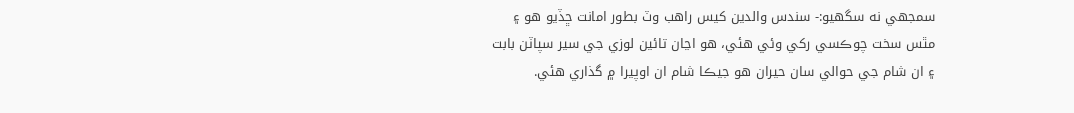سمجهي نه سگهيو:- سندس والدين کيس راهب وٽ بطور امانت ڇڏيو هو ۽ مٿس سخت چوڪسي رکي وئي هئي، هو اڃان تائين لوزي جي سير سپاٽن بابت ۽ ان شام جي حوالي سان حيران هو جيڪا شام ان اوپيرا ۾ گذاري هئي.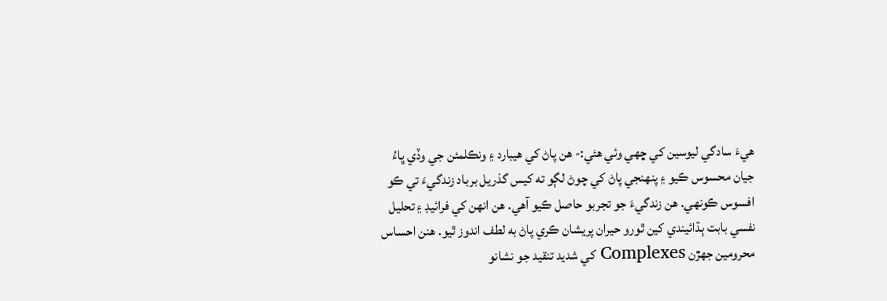هيءَ سادگي ليوسين کي ڇهي وئي هئي:- هن پاڻ کي هيبارد ۽ ونڪلمئن جي وڏي ڀاءُ جيان محسوس ڪيو ۽ پنهنجي پاڻ کي چوڻ لڳو ته کيس گذريل برباد زندگيءَ تي ڪو افسوس ڪونهي. هن زندگيءَ جو تجربو حاصل ڪيو آهي. هن انهن کي فرائيڊ ۽ تحليل نفسي بابت ٻڌائيندي کين ٿورو حيران پريشان ڪري پاڻ به لطف اندوز ٿيو. هنن احساس محرومين جهڙن Complexes کي شديد تنقيد جو نشانو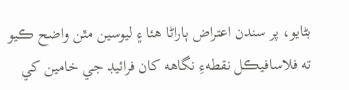بڻايو، پر سندن اعتراض ٻاراڻا هئا ۽ ليوسين مٿن واضح ڪيو ته فلاسافيڪل نقطهءِ نگاهه کان فرائيڊ جي خامين کي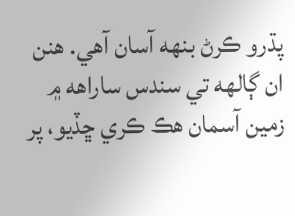پڌرو ڪرڻ بنهه آسان آهي. هنن ان ڳالهه تي سندس ساراهه ۾ زمين آسمان هڪ ڪري ڇڏيو، پر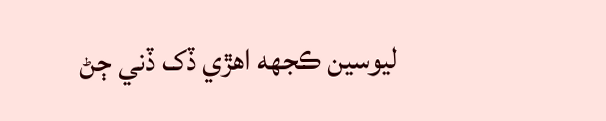ليوسين ڪجهه اهڙي ڏک ڏني ڄڻ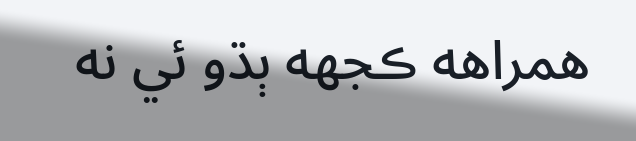همراهه ڪجهه ٻڌو ئي نه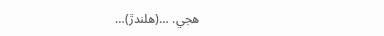هجي. …(هلندڙ)…